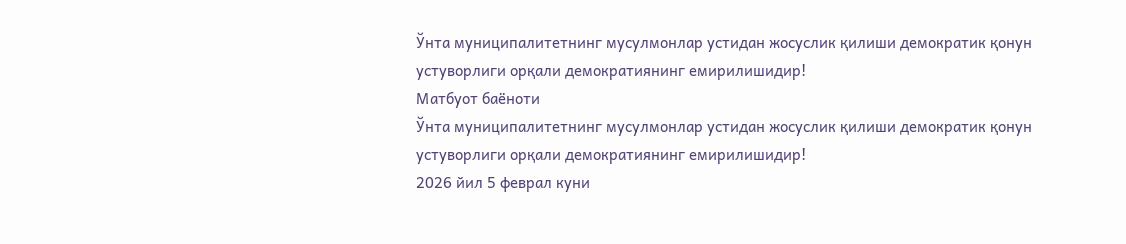Ўнта муниципалитетнинг мусулмонлар устидан жосуслик қилиши демократик қонун устуворлиги орқали демократиянинг емирилишидир!
Матбуот баёноти
Ўнта муниципалитетнинг мусулмонлар устидан жосуслик қилиши демократик қонун устуворлиги орқали демократиянинг емирилишидир!
2026 йил 5 феврал куни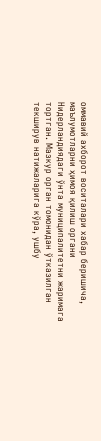оммавий ахборот воситалари хабар беришича, маълумотларни ҳимоя қилиш органи Нидерландиядаги ўнта муниципалитетни жаримага тортган. Мазкур орган томонидан ўтказилган текширув натижаларига кўра, ушбу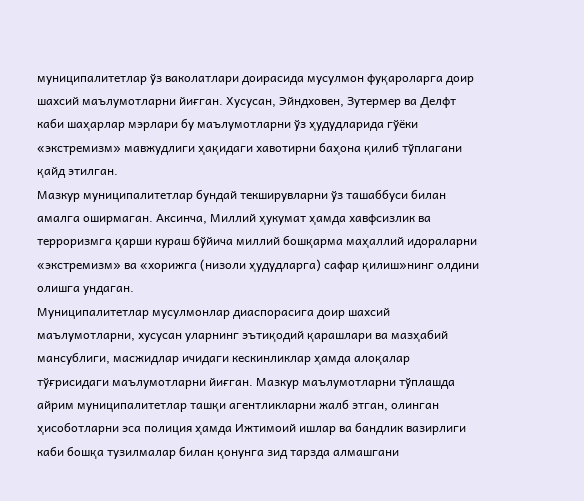муниципалитетлар ўз ваколатлари доирасида мусулмон фуқароларга доир шахсий маълумотларни йиғган. Хусусан, Эйндховен, Зутермер ва Делфт каби шаҳарлар мэрлари бу маълумотларни ўз ҳудудларида гўёки «экстремизм» мавжудлиги ҳақидаги хавотирни баҳона қилиб тўплагани қайд этилган.
Мазкур муниципалитетлар бундай текширувларни ўз ташаббуси билан амалга оширмаган. Аксинча, Миллий ҳукумат ҳамда хавфсизлик ва терроризмга қарши кураш бўйича миллий бошқарма маҳаллий идораларни «экстремизм» ва «хорижга (низоли ҳудудларга) сафар қилиш»нинг олдини олишга ундаган.
Муниципалитетлар мусулмонлар диаспорасига доир шахсий маълумотларни, хусусан уларнинг эътиқодий қарашлари ва мазҳабий мансублиги, масжидлар ичидаги кескинликлар ҳамда алоқалар тўғрисидаги маълумотларни йиғган. Мазкур маълумотларни тўплашда айрим муниципалитетлар ташқи агентликларни жалб этган, олинган ҳисоботларни эса полиция ҳамда Ижтимоий ишлар ва бандлик вазирлиги каби бошқа тузилмалар билан қонунга зид тарзда алмашгани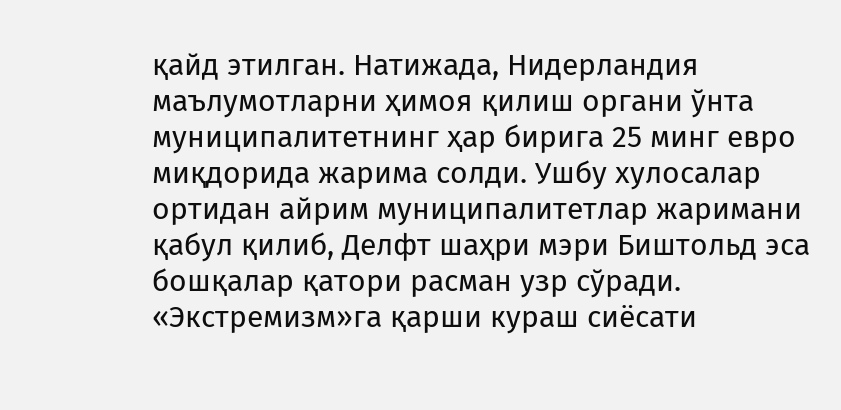қайд этилган. Натижада, Нидерландия маълумотларни ҳимоя қилиш органи ўнта муниципалитетнинг ҳар бирига 25 минг евро миқдорида жарима солди. Ушбу хулосалар ортидан айрим муниципалитетлар жаримани қабул қилиб, Делфт шаҳри мэри Биштольд эса бошқалар қатори расман узр сўради.
«Экстремизм»га қарши кураш сиёсати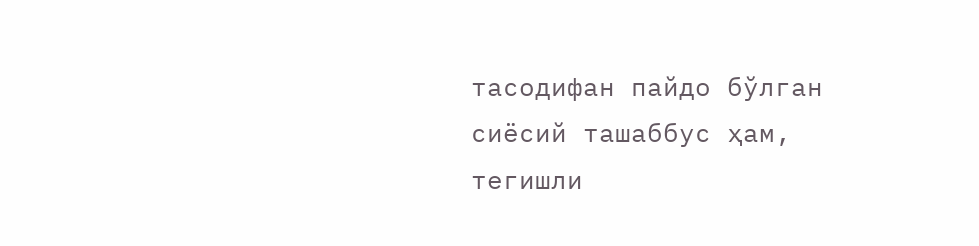тасодифан пайдо бўлган сиёсий ташаббус ҳам, тегишли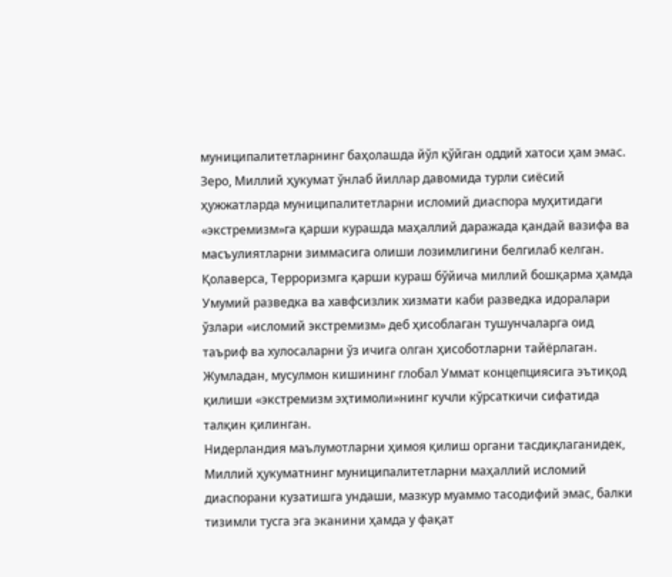муниципалитетларнинг баҳолашда йўл қўйган оддий хатоси ҳам эмас. Зеро, Миллий ҳукумат ўнлаб йиллар давомида турли сиёсий ҳужжатларда муниципалитетларни исломий диаспора муҳитидаги «экстремизм»га қарши курашда маҳаллий даражада қандай вазифа ва масъулиятларни зиммасига олиши лозимлигини белгилаб келган. Қолаверса, Терроризмга қарши кураш бўйича миллий бошқарма ҳамда Умумий разведка ва хавфсизлик хизмати каби разведка идоралари ўзлари «исломий экстремизм» деб ҳисоблаган тушунчаларга оид таъриф ва хулосаларни ўз ичига олган ҳисоботларни тайёрлаган. Жумладан, мусулмон кишининг глобал Уммат концепциясига эътиқод қилиши «экстремизм эҳтимоли»нинг кучли кўрсаткичи сифатида талқин қилинган.
Нидерландия маълумотларни ҳимоя қилиш органи тасдиқлаганидек, Миллий ҳукуматнинг муниципалитетларни маҳаллий исломий диаспорани кузатишга ундаши, мазкур муаммо тасодифий эмас, балки тизимли тусга эга эканини ҳамда у фақат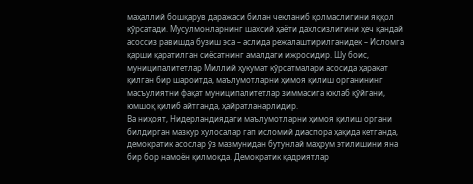маҳаллий бошқарув даражаси билан чекланиб қолмаслигини яққол кўрсатади. Мусулмонларнинг шахсий ҳаёти дахлсизлигини ҳеч қандай асоссиз равишда бузиш эса – аслида режалаштирилганидек – Исломга қарши қаратилган сиёсатнинг амалдаги ижросидир. Шу боис, муниципалитетлар Миллий ҳукумат кўрсатмалари асосида ҳаракат қилган бир шароитда, маълумотларни ҳимоя қилиш органининг масъулиятни фақат муниципалитетлар зиммасига юклаб қўйгани, юмшоқ қилиб айтганда, ҳайратланарлидир.
Ва ниҳоят, Нидерландиядаги маълумотларни ҳимоя қилиш органи билдирган мазкур хулосалар гап исломий диаспора ҳақида кетганда, демократик асослар ўз мазмунидан бутунлай маҳрум этилишини яна бир бор намоён қилмоқда. Демократик қадриятлар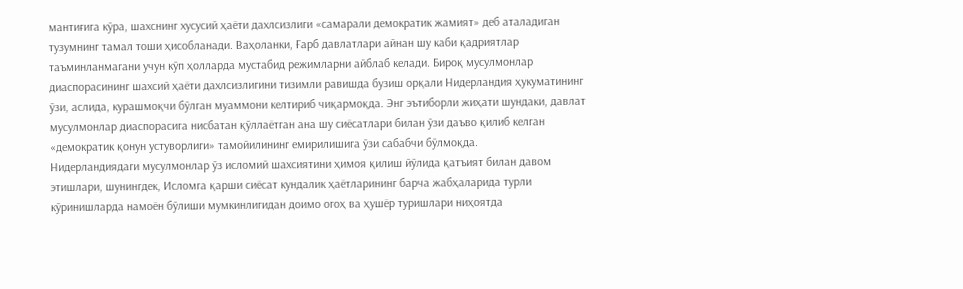мантиғига кўра, шахснинг хусусий ҳаёти дахлсизлиги «самарали демократик жамият» деб аталадиган тузумнинг тамал тоши ҳисобланади. Ваҳоланки, Ғарб давлатлари айнан шу каби қадриятлар таъминланмагани учун кўп ҳолларда мустабид режимларни айблаб келади. Бироқ мусулмонлар диаспорасининг шахсий ҳаёти дахлсизлигини тизимли равишда бузиш орқали Нидерландия ҳукуматининг ўзи, аслида, курашмоқчи бўлган муаммони келтириб чиқармоқда. Энг эътиборли жиҳати шундаки, давлат мусулмонлар диаспорасига нисбатан қўллаётган ана шу сиёсатлари билан ўзи даъво қилиб келган «демократик қонун устуворлиги» тамойилининг емирилишига ўзи сабабчи бўлмоқда.
Нидерландиядаги мусулмонлар ўз исломий шахсиятини ҳимоя қилиш йўлида қатъият билан давом этишлари, шунингдек, Исломга қарши сиёсат кундалик ҳаётларининг барча жабҳаларида турли кўринишларда намоён бўлиши мумкинлигидан доимо огоҳ ва ҳушёр туришлари ниҳоятда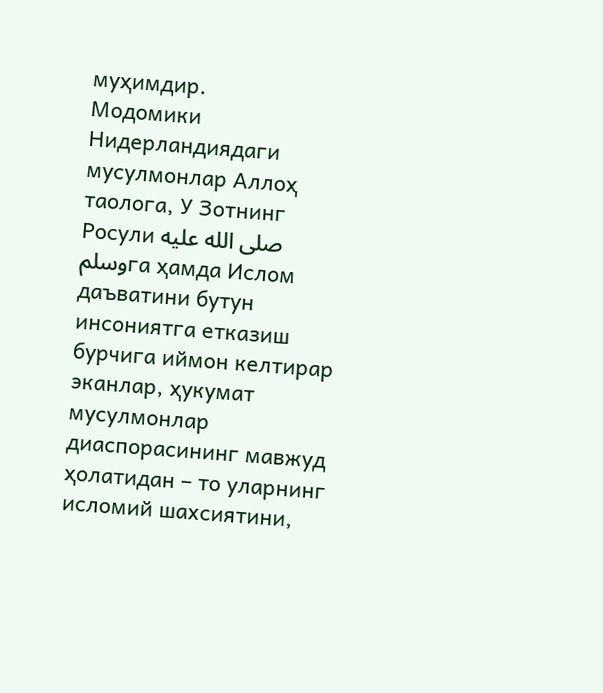муҳимдир.
Модомики Нидерландиядаги мусулмонлар Аллоҳ таолога, У Зотнинг Росули صلى الله عليه وسلمга ҳамда Ислом даъватини бутун инсониятга етказиш бурчига иймон келтирар эканлар, ҳукумат мусулмонлар диаспорасининг мавжуд ҳолатидан – то уларнинг исломий шахсиятини,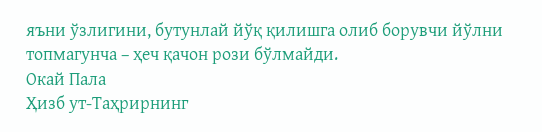яъни ўзлигини, бутунлай йўқ қилишга олиб борувчи йўлни топмагунча – ҳеч қачон рози бўлмайди.
Окай Пала
Ҳизб ут-Таҳрирнинг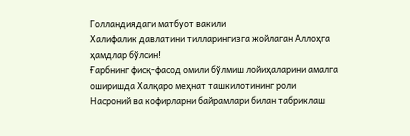Голландиядаги матбуот вакили
Халифалик давлатини тилларингизга жойлаган Аллоҳга ҳамдлар бўлсин!
Ғарбнинг фисқ-фасод омили бўлмиш лойиҳаларини амалга оширишда Халқаро меҳнат ташкилотининг роли
Насроний ва кофирларни байрамлари билан табриклаш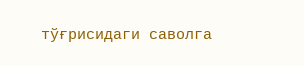тўғрисидаги саволга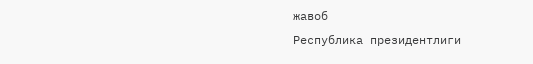жавоб
Республика президентлиги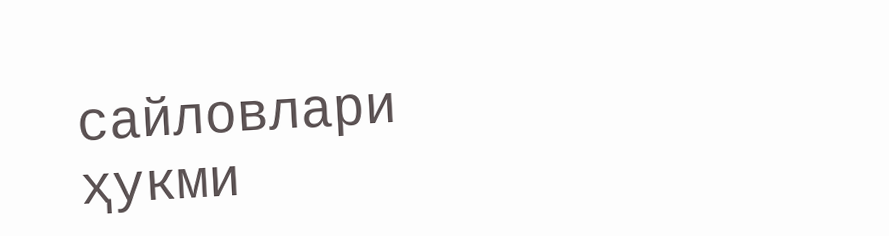сайловлари ҳукми